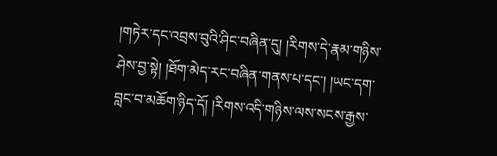།གཏེར་དང་འབྲས་བུའི་ཤིང་བཞིན་དུ། །རིགས་དེ་རྣམ་གཉིས་ཤེས་བྱ་སྟེ། །ཐོག་མེད་རང་བཞིན་གནས་པ་དང་། །ཡང་དག་བླང་བ་མཆོག་ཉིད་དོ། །རིགས་འདི་གཉིས་ལས་སངས་རྒྱས་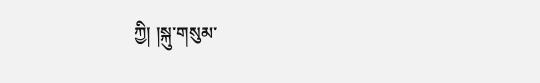ཀྱི། །སྐུ་གསུམ་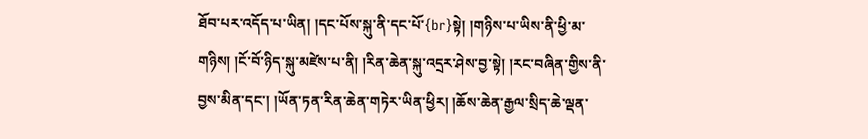ཐོབ་པར་འདོད་པ་ཡིན། །དང་པོས་སྐུ་ནི་དང་པོ་{br}སྟེ། །གཉིས་པ་ཡིས་ནི་ཕྱི་མ་གཉིས། །ངོ་བོ་ཉིད་སྐུ་མཛེས་པ་ནི། །རིན་ཆེན་སྐུ་འདྲར་ཤེས་བྱ་སྟེ། །རང་བཞིན་གྱིས་ནི་བྱས་མིན་དང་། །ཡོན་ཏན་རིན་ཆེན་གཏེར་ཡིན་ཕྱིར། །ཆོས་ཆེན་རྒྱལ་སྲིད་ཆེ་ལྡན་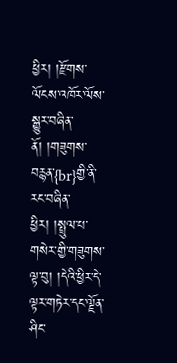ཕྱིར། །རྫོགས་ལོངས་འཁོར་ལོས་སྒྱུར་བཞིན་ནོ། །གཟུགས་བརྙན་{br}གྱི་ནི་རང་བཞིན་ཕྱིར། །སྤྲུལ་པ་གསེར་གྱི་གཟུགས་ལྟ་བུ། །དེའི་ཕྱིར་དེ་ལྟར་གཏེར་དང་ལྗོན་ཤིང་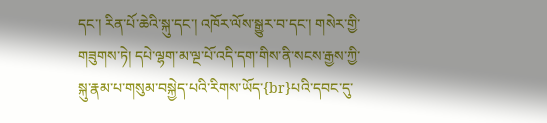དང་། རིན་པོ་ཆེའི་སྐུ་དང་། འཁོར་ལོས་སྒྱུར་བ་དང་། གསེར་གྱི་གཟུགས་ཏེ། དཔེ་ལྷག་མ་ལྔ་པོ་འདི་དག་གིས་ནི་སངས་རྒྱས་ཀྱི་སྐུ་རྣམ་པ་གསུམ་བསྐྱེད་པའི་རིགས་ཡོད་{br}པའི་དབང་དུ་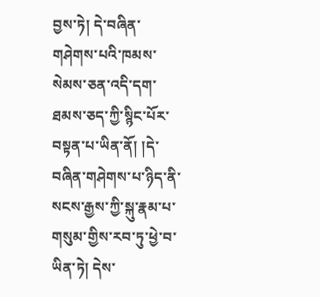བྱས་ཏེ། དེ་བཞིན་གཤེགས་པའི་ཁམས་སེམས་ཅན་འདི་དག་ཐམས་ཅད་ཀྱི་སྙིང་པོར་བསྟན་པ་ཡིན་ནོ། །དེ་བཞིན་གཤེགས་པ་ཉིད་ནི་སངས་རྒྱས་ཀྱི་སྐུ་རྣམ་པ་གསུམ་གྱིས་རབ་ཏུ་ཕྱེ་བ་ཡིན་ཏེ། དེས་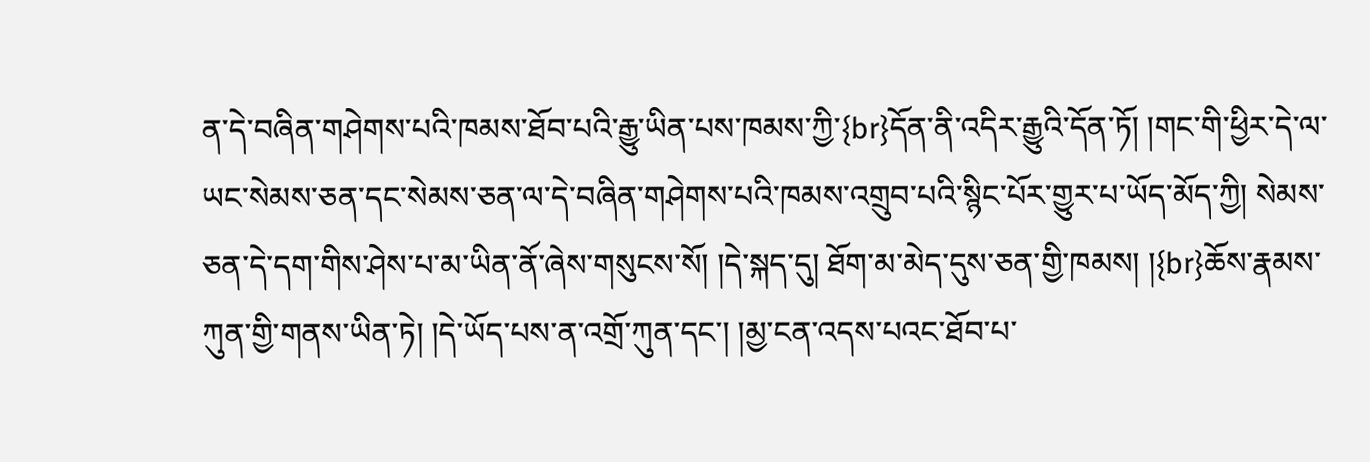ན་དེ་བཞིན་གཤེགས་པའི་ཁམས་ཐོབ་པའི་རྒྱུ་ཡིན་པས་ཁམས་ཀྱི་{br}དོན་ནི་འདིར་རྒྱུའི་དོན་ཏོ། །གང་གི་ཕྱིར་དེ་ལ་ཡང་སེམས་ཅན་དང་སེམས་ཅན་ལ་དེ་བཞིན་གཤེགས་པའི་ཁམས་འགྲུབ་པའི་སྙིང་པོར་གྱུར་པ་ཡོད་མོད་ཀྱི། སེམས་ཅན་དེ་དག་གིས་ཤེས་པ་མ་ཡིན་ནོ་ཞེས་གསུངས་སོ། །དེ་སྐད་དུ། ཐོག་མ་མེད་དུས་ཅན་གྱི་ཁམས། །{br}ཆོས་རྣམས་ཀུན་གྱི་གནས་ཡིན་ཏེ། །དེ་ཡོད་པས་ན་འགྲོ་ཀུན་དང་། །མྱ་ངན་འདས་པའང་ཐོབ་པ་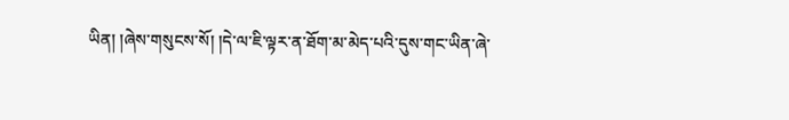ཡིན། །ཞེས་གསུངས་སོ། །དེ་ལ་ཇི་ལྟར་ན་ཐོག་མ་མེད་པའི་དུས་གང་ཡིན་ཞེ་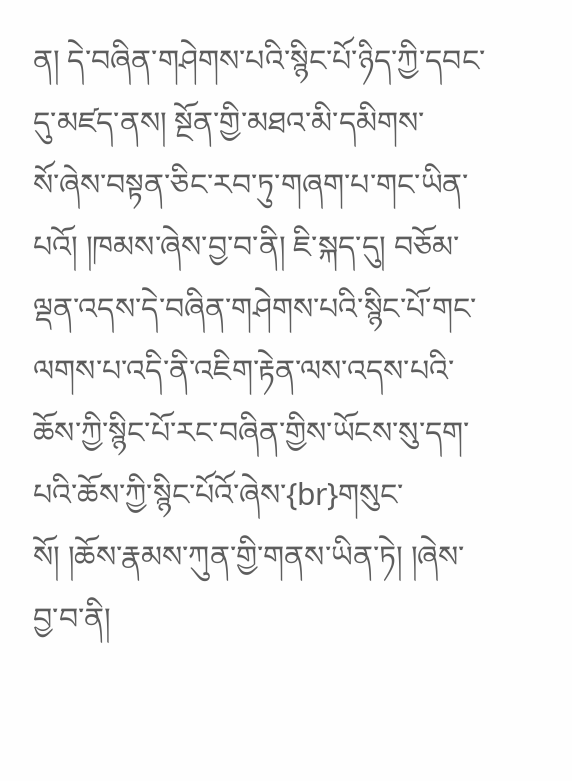ན། དེ་བཞིན་གཤེགས་པའི་སྙིང་པོ་ཉིད་ཀྱི་དབང་དུ་མཛད་ནས། སྔོན་གྱི་མཐའ་མི་དམིགས་
སོ་ཞེས་བསྟན་ཅིང་རབ་ཏུ་གཞག་པ་གང་ཡིན་པའོ། །ཁམས་ཞེས་བྱ་བ་ནི། ཇི་སྐད་དུ། བཅོམ་ལྡན་འདས་དེ་བཞིན་གཤེགས་པའི་སྙིང་པོ་གང་ལགས་པ་འདི་ནི་འཇིག་རྟེན་ལས་འདས་པའི་ཆོས་ཀྱི་སྙིང་པོ་རང་བཞིན་གྱིས་ཡོངས་སུ་དག་པའི་ཆོས་ཀྱི་སྙིང་པོའོ་ཞེས་{br}གསུང་སོ། །ཆོས་རྣམས་ཀུན་གྱི་གནས་ཡིན་ཏེ། །ཞེས་བྱ་བ་ནི།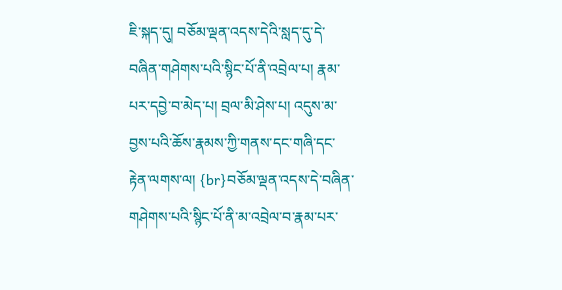ཇི་སྐད་དུ། བཅོམ་ལྡན་འདས་དེའི་སླད་དུ་དེ་བཞིན་གཤེགས་པའི་སྙིང་པོ་ནི་འབྲེལ་པ། རྣམ་པར་དབྱེ་བ་མེད་པ། བྲལ་མི་ཤེས་པ། འདུས་མ་བྱས་པའི་ཆོས་རྣམས་ཀྱི་གནས་དང་གཞི་དང་རྟེན་ལགས་ལ། {br}བཅོམ་ལྡན་འདས་དེ་བཞིན་གཤེགས་པའི་སྙིང་པོ་ནི་མ་འབྲེལ་བ་རྣམ་པར་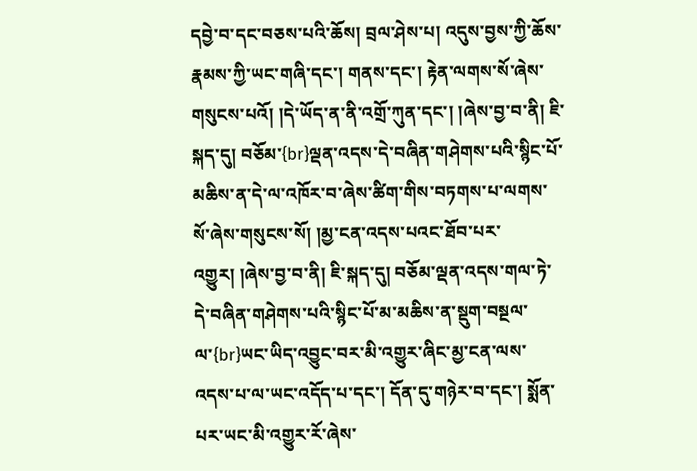དབྱེ་བ་དང་བཅས་པའི་ཆོས། བྲལ་ཤེས་པ། འདུས་བྱས་ཀྱི་ཆོས་རྣམས་ཀྱི་ཡང་གཞི་དང་། གནས་དང་། རྟེན་ལགས་སོ་ཞེས་གསུངས་པའོ། །དེ་ཡོད་ན་ནི་འགྲོ་ཀུན་དང་། །ཞེས་བྱ་བ་ནི། ཇི་སྐད་དུ། བཅོམ་{br}ལྡན་འདས་དེ་བཞིན་གཤེགས་པའི་སྙིང་པོ་མཆིས་ན་དེ་ལ་འཁོར་བ་ཞེས་ཚིག་གིས་བཏགས་པ་ལགས་སོ་ཞེས་གསུངས་སོ། །མྱ་ངན་འདས་པའང་ཐོབ་པར་འགྱུར། །ཞེས་བྱ་བ་ནི། ཇི་སྐད་དུ། བཅོམ་ལྡན་འདས་གལ་ཏེ་དེ་བཞིན་གཤེགས་པའི་སྙིང་པོ་མ་མཆིས་ན་སྡུག་བསྔལ་ལ་{br}ཡང་ཡིད་འབྱུང་བར་མི་འགྱུར་ཞིང་མྱ་ངན་ལས་འདས་པ་ལ་ཡང་འདོད་པ་དང་། དོན་དུ་གཉེར་བ་དང་། སྨོན་པར་ཡང་མི་འགྱུར་རོ་ཞེས་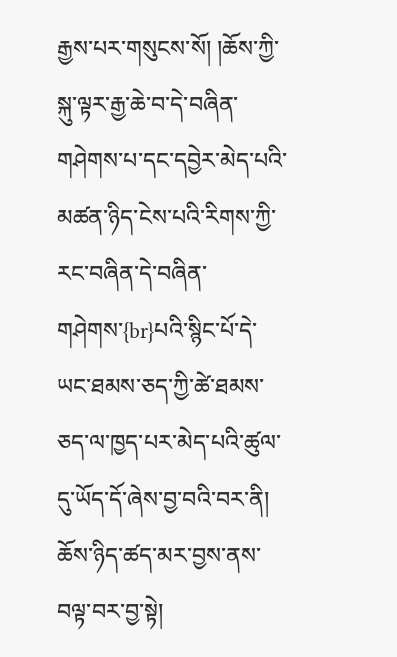རྒྱས་པར་གསུངས་སོ། །ཆོས་ཀྱི་སྐུ་ལྟར་རྒྱ་ཆེ་བ་དེ་བཞིན་གཤེགས་པ་དང་དབྱེར་མེད་པའི་མཚན་ཉིད་ངེས་པའི་རིགས་ཀྱི་རང་བཞིན་དེ་བཞིན་གཤེགས་{br}པའི་སྙིང་པོ་དེ་ཡང་ཐམས་ཅད་ཀྱི་ཚེ་ཐམས་ཅད་ལ་ཁྱད་པར་མེད་པའི་ཚུལ་དུ་ཡོད་དོ་ཞེས་བྱ་བའི་བར་ནི། ཆོས་ཉིད་ཚད་མར་བྱས་ནས་བལྟ་བར་བྱ་སྟེ།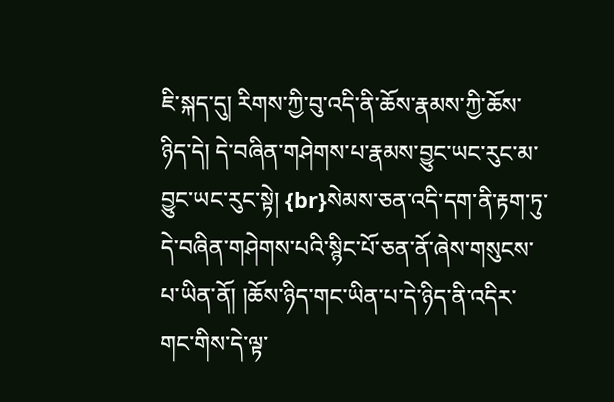ཇི་སྐད་དུ། རིགས་ཀྱི་བུ་འདི་ནི་ཆོས་རྣམས་ཀྱི་ཆོས་ཉིད་དེ། དེ་བཞིན་གཤེགས་པ་རྣམས་བྱུང་ཡང་རུང་མ་བྱུང་ཡང་རུང་སྟེ། {br}སེམས་ཅན་འདི་དག་ནི་རྟག་ཏུ་དེ་བཞིན་གཤེགས་པའི་སྙིང་པོ་ཅན་ནོ་ཞེས་གསུངས་པ་ཡིན་ནོ། །ཆོས་ཉིད་གང་ཡིན་པ་དེ་ཉིད་ནི་འདིར་གང་གིས་དེ་ལྟ་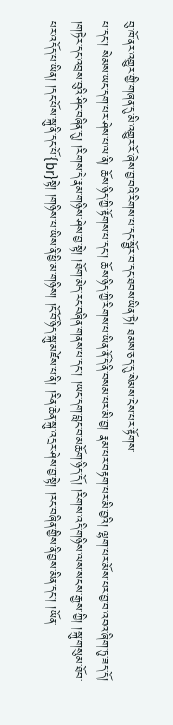བུ་ཁོ་ནར་འགྱུར་གྱི་གཞན་དུ་མི་འགྱུར་རོ་ཞེས་བྱ་བའི་རིགས་པ་དང་སྦྱོར་བ་དང་ཐབས་ཡིན་ཏེ། ཐམས་ཅད་དུ་སེམས་ངེས་པར་རྟོགས་
པ་དང་། སེམས་ཡང་དག་པར་ཤེས་པ་ལ་ནི། ཆོས་ཉིད་ཀྱི་རྟོགས་པ་དང་། ཆོས་ཉིད་ཀྱི་རིགས་པ་ཡིན་ནོ་དེ་ནི་བསམ་པར་མི་བྱ། རྣམ་པར་བརྟག་པར་མི་བྱའི། ལྷག་པར་མོས་པར་བྱ་བ་འབའ་ཞིག་ཏུ་ཟད་དོ།
།གཏེར་དང་འབྲས་བུའི་ཤིང་བཞིན་དུ། །རིགས་དེ་རྣམ་གཉིས་ཤེས་བྱ་སྟེ། །ཐོག་མེད་རང་བཞིན་གནས་པ་དང་། །ཡང་དག་བླང་བ་མཆོག་ཉིད་དོ། །རིགས་འདི་གཉིས་ལས་སངས་རྒྱས་ཀྱི། །སྐུ་གསུམ་ཐོབ་པར་འདོད་པ་ཡིན། །དང་པོས་སྐུ་ནི་དང་པོ་{br}སྟེ། །གཉིས་པ་ཡིས་ནི་ཕྱི་མ་གཉིས། །ངོ་བོ་ཉིད་སྐུ་མཛེས་པ་ནི། །རིན་ཆེན་སྐུ་འདྲར་ཤེས་བྱ་སྟེ། །རང་བཞིན་གྱིས་ནི་བྱས་མིན་དང་། །ཡོན་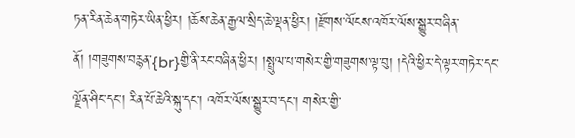ཏན་རིན་ཆེན་གཏེར་ཡིན་ཕྱིར། །ཆོས་ཆེན་རྒྱལ་སྲིད་ཆེ་ལྡན་ཕྱིར། །རྫོགས་ལོངས་འཁོར་ལོས་སྒྱུར་བཞིན་ནོ། །གཟུགས་བརྙན་{br}གྱི་ནི་རང་བཞིན་ཕྱིར། །སྤྲུལ་པ་གསེར་གྱི་གཟུགས་ལྟ་བུ། །དེའི་ཕྱིར་དེ་ལྟར་གཏེར་དང་ལྗོན་ཤིང་དང་། རིན་པོ་ཆེའི་སྐུ་དང་། འཁོར་ལོས་སྒྱུར་བ་དང་། གསེར་གྱི་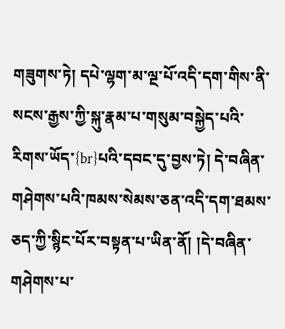གཟུགས་ཏེ། དཔེ་ལྷག་མ་ལྔ་པོ་འདི་དག་གིས་ནི་སངས་རྒྱས་ཀྱི་སྐུ་རྣམ་པ་གསུམ་བསྐྱེད་པའི་རིགས་ཡོད་{br}པའི་དབང་དུ་བྱས་ཏེ། དེ་བཞིན་གཤེགས་པའི་ཁམས་སེམས་ཅན་འདི་དག་ཐམས་ཅད་ཀྱི་སྙིང་པོར་བསྟན་པ་ཡིན་ནོ། །དེ་བཞིན་གཤེགས་པ་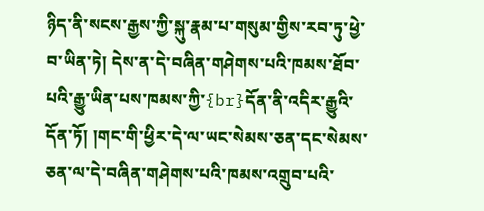ཉིད་ནི་སངས་རྒྱས་ཀྱི་སྐུ་རྣམ་པ་གསུམ་གྱིས་རབ་ཏུ་ཕྱེ་བ་ཡིན་ཏེ། དེས་ན་དེ་བཞིན་གཤེགས་པའི་ཁམས་ཐོབ་པའི་རྒྱུ་ཡིན་པས་ཁམས་ཀྱི་{br}དོན་ནི་འདིར་རྒྱུའི་དོན་ཏོ། །གང་གི་ཕྱིར་དེ་ལ་ཡང་སེམས་ཅན་དང་སེམས་ཅན་ལ་དེ་བཞིན་གཤེགས་པའི་ཁམས་འགྲུབ་པའི་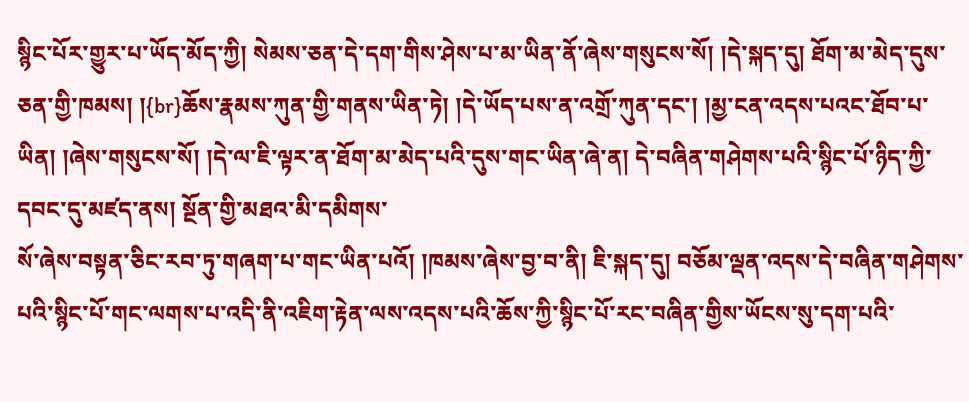སྙིང་པོར་གྱུར་པ་ཡོད་མོད་ཀྱི། སེམས་ཅན་དེ་དག་གིས་ཤེས་པ་མ་ཡིན་ནོ་ཞེས་གསུངས་སོ། །དེ་སྐད་དུ། ཐོག་མ་མེད་དུས་ཅན་གྱི་ཁམས། །{br}ཆོས་རྣམས་ཀུན་གྱི་གནས་ཡིན་ཏེ། །དེ་ཡོད་པས་ན་འགྲོ་ཀུན་དང་། །མྱ་ངན་འདས་པའང་ཐོབ་པ་ཡིན། །ཞེས་གསུངས་སོ། །དེ་ལ་ཇི་ལྟར་ན་ཐོག་མ་མེད་པའི་དུས་གང་ཡིན་ཞེ་ན། དེ་བཞིན་གཤེགས་པའི་སྙིང་པོ་ཉིད་ཀྱི་དབང་དུ་མཛད་ནས། སྔོན་གྱི་མཐའ་མི་དམིགས་
སོ་ཞེས་བསྟན་ཅིང་རབ་ཏུ་གཞག་པ་གང་ཡིན་པའོ། །ཁམས་ཞེས་བྱ་བ་ནི། ཇི་སྐད་དུ། བཅོམ་ལྡན་འདས་དེ་བཞིན་གཤེགས་པའི་སྙིང་པོ་གང་ལགས་པ་འདི་ནི་འཇིག་རྟེན་ལས་འདས་པའི་ཆོས་ཀྱི་སྙིང་པོ་རང་བཞིན་གྱིས་ཡོངས་སུ་དག་པའི་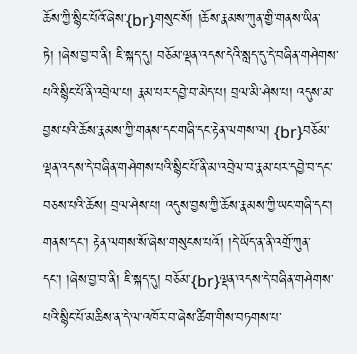ཆོས་ཀྱི་སྙིང་པོའོ་ཞེས་{br}གསུང་སོ། །ཆོས་རྣམས་ཀུན་གྱི་གནས་ཡིན་ཏེ། །ཞེས་བྱ་བ་ནི། ཇི་སྐད་དུ། བཅོམ་ལྡན་འདས་དེའི་སླད་དུ་དེ་བཞིན་གཤེགས་པའི་སྙིང་པོ་ནི་འབྲེལ་པ། རྣམ་པར་དབྱེ་བ་མེད་པ། བྲལ་མི་ཤེས་པ། འདུས་མ་བྱས་པའི་ཆོས་རྣམས་ཀྱི་གནས་དང་གཞི་དང་རྟེན་ལགས་ལ། {br}བཅོམ་ལྡན་འདས་དེ་བཞིན་གཤེགས་པའི་སྙིང་པོ་ནི་མ་འབྲེལ་བ་རྣམ་པར་དབྱེ་བ་དང་བཅས་པའི་ཆོས། བྲལ་ཤེས་པ། འདུས་བྱས་ཀྱི་ཆོས་རྣམས་ཀྱི་ཡང་གཞི་དང་། གནས་དང་། རྟེན་ལགས་སོ་ཞེས་གསུངས་པའོ། །དེ་ཡོད་ན་ནི་འགྲོ་ཀུན་དང་། །ཞེས་བྱ་བ་ནི། ཇི་སྐད་དུ། བཅོམ་{br}ལྡན་འདས་དེ་བཞིན་གཤེགས་པའི་སྙིང་པོ་མཆིས་ན་དེ་ལ་འཁོར་བ་ཞེས་ཚིག་གིས་བཏགས་པ་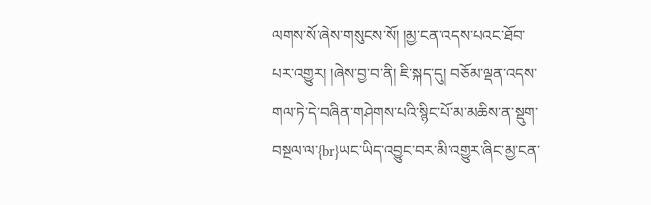ལགས་སོ་ཞེས་གསུངས་སོ། །མྱ་ངན་འདས་པའང་ཐོབ་པར་འགྱུར། །ཞེས་བྱ་བ་ནི། ཇི་སྐད་དུ། བཅོམ་ལྡན་འདས་གལ་ཏེ་དེ་བཞིན་གཤེགས་པའི་སྙིང་པོ་མ་མཆིས་ན་སྡུག་བསྔལ་ལ་{br}ཡང་ཡིད་འབྱུང་བར་མི་འགྱུར་ཞིང་མྱ་ངན་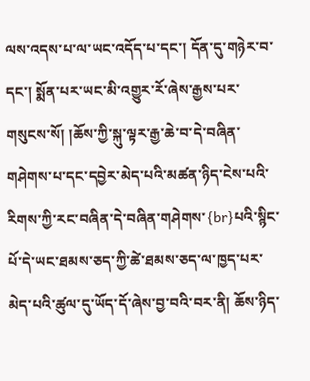ལས་འདས་པ་ལ་ཡང་འདོད་པ་དང་། དོན་དུ་གཉེར་བ་དང་། སྨོན་པར་ཡང་མི་འགྱུར་རོ་ཞེས་རྒྱས་པར་གསུངས་སོ། །ཆོས་ཀྱི་སྐུ་ལྟར་རྒྱ་ཆེ་བ་དེ་བཞིན་གཤེགས་པ་དང་དབྱེར་མེད་པའི་མཚན་ཉིད་ངེས་པའི་རིགས་ཀྱི་རང་བཞིན་དེ་བཞིན་གཤེགས་{br}པའི་སྙིང་པོ་དེ་ཡང་ཐམས་ཅད་ཀྱི་ཚེ་ཐམས་ཅད་ལ་ཁྱད་པར་མེད་པའི་ཚུལ་དུ་ཡོད་དོ་ཞེས་བྱ་བའི་བར་ནི། ཆོས་ཉིད་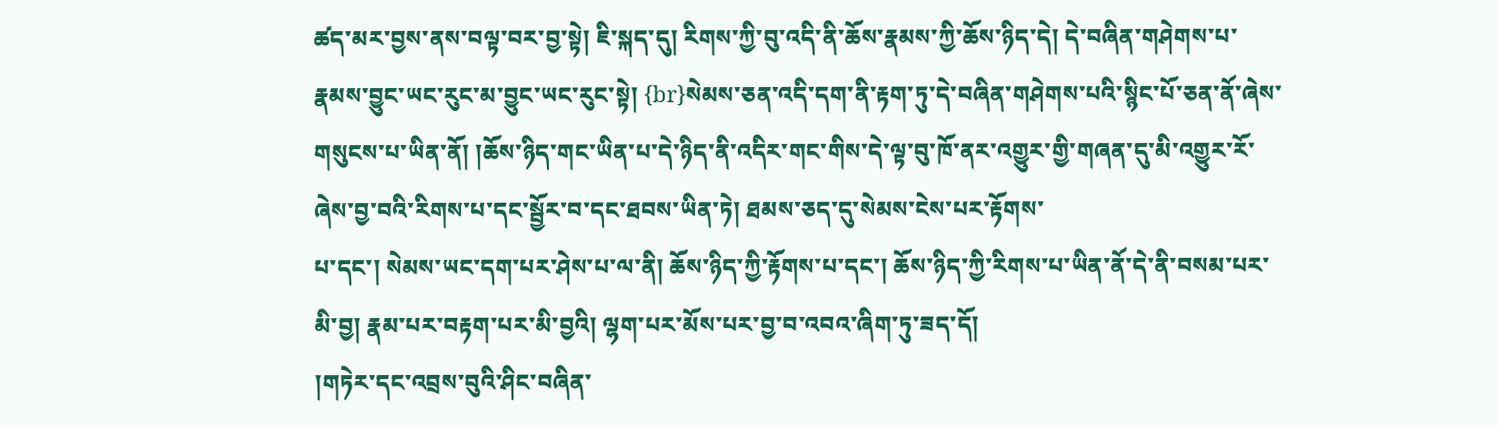ཚད་མར་བྱས་ནས་བལྟ་བར་བྱ་སྟེ། ཇི་སྐད་དུ། རིགས་ཀྱི་བུ་འདི་ནི་ཆོས་རྣམས་ཀྱི་ཆོས་ཉིད་དེ། དེ་བཞིན་གཤེགས་པ་རྣམས་བྱུང་ཡང་རུང་མ་བྱུང་ཡང་རུང་སྟེ། {br}སེམས་ཅན་འདི་དག་ནི་རྟག་ཏུ་དེ་བཞིན་གཤེགས་པའི་སྙིང་པོ་ཅན་ནོ་ཞེས་གསུངས་པ་ཡིན་ནོ། །ཆོས་ཉིད་གང་ཡིན་པ་དེ་ཉིད་ནི་འདིར་གང་གིས་དེ་ལྟ་བུ་ཁོ་ནར་འགྱུར་གྱི་གཞན་དུ་མི་འགྱུར་རོ་ཞེས་བྱ་བའི་རིགས་པ་དང་སྦྱོར་བ་དང་ཐབས་ཡིན་ཏེ། ཐམས་ཅད་དུ་སེམས་ངེས་པར་རྟོགས་
པ་དང་། སེམས་ཡང་དག་པར་ཤེས་པ་ལ་ནི། ཆོས་ཉིད་ཀྱི་རྟོགས་པ་དང་། ཆོས་ཉིད་ཀྱི་རིགས་པ་ཡིན་ནོ་དེ་ནི་བསམ་པར་མི་བྱ། རྣམ་པར་བརྟག་པར་མི་བྱའི། ལྷག་པར་མོས་པར་བྱ་བ་འབའ་ཞིག་ཏུ་ཟད་དོ།
།གཏེར་དང་འབྲས་བུའི་ཤིང་བཞིན་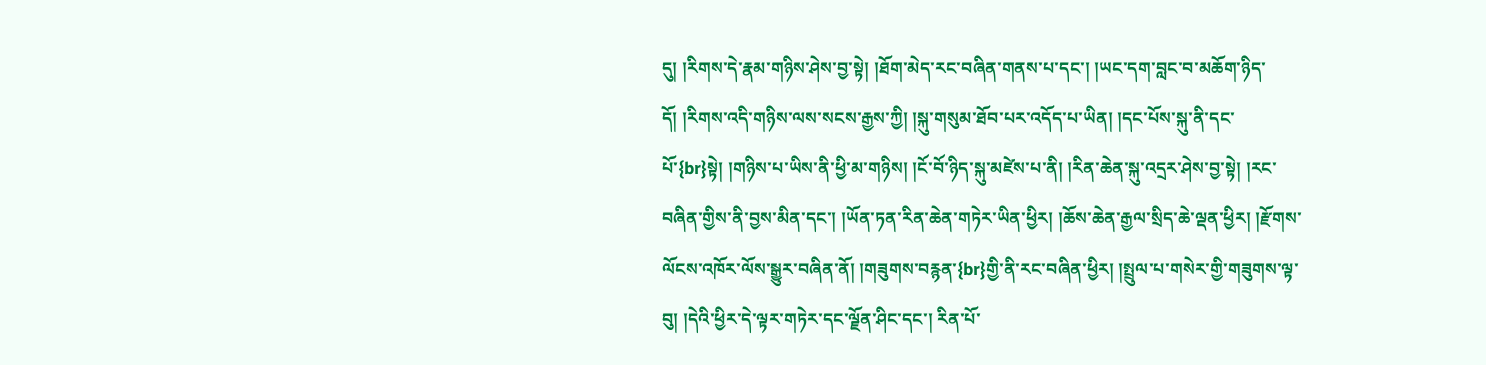དུ། །རིགས་དེ་རྣམ་གཉིས་ཤེས་བྱ་སྟེ། །ཐོག་མེད་རང་བཞིན་གནས་པ་དང་། །ཡང་དག་བླང་བ་མཆོག་ཉིད་དོ། །རིགས་འདི་གཉིས་ལས་སངས་རྒྱས་ཀྱི། །སྐུ་གསུམ་ཐོབ་པར་འདོད་པ་ཡིན། །དང་པོས་སྐུ་ནི་དང་པོ་{br}སྟེ། །གཉིས་པ་ཡིས་ནི་ཕྱི་མ་གཉིས། །ངོ་བོ་ཉིད་སྐུ་མཛེས་པ་ནི། །རིན་ཆེན་སྐུ་འདྲར་ཤེས་བྱ་སྟེ། །རང་བཞིན་གྱིས་ནི་བྱས་མིན་དང་། །ཡོན་ཏན་རིན་ཆེན་གཏེར་ཡིན་ཕྱིར། །ཆོས་ཆེན་རྒྱལ་སྲིད་ཆེ་ལྡན་ཕྱིར། །རྫོགས་ལོངས་འཁོར་ལོས་སྒྱུར་བཞིན་ནོ། །གཟུགས་བརྙན་{br}གྱི་ནི་རང་བཞིན་ཕྱིར། །སྤྲུལ་པ་གསེར་གྱི་གཟུགས་ལྟ་བུ། །དེའི་ཕྱིར་དེ་ལྟར་གཏེར་དང་ལྗོན་ཤིང་དང་། རིན་པོ་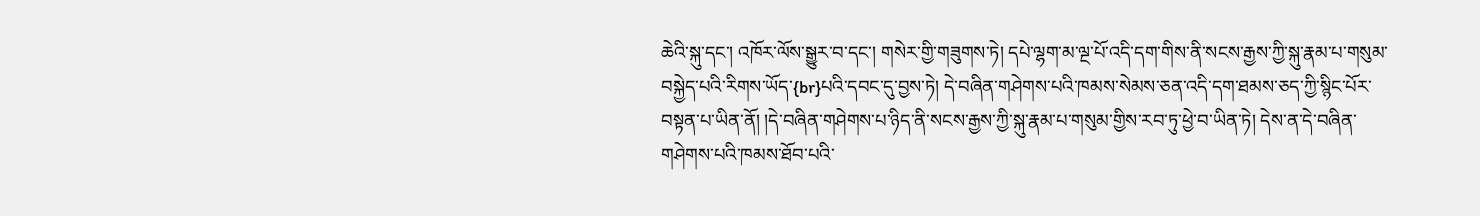ཆེའི་སྐུ་དང་། འཁོར་ལོས་སྒྱུར་བ་དང་། གསེར་གྱི་གཟུགས་ཏེ། དཔེ་ལྷག་མ་ལྔ་པོ་འདི་དག་གིས་ནི་སངས་རྒྱས་ཀྱི་སྐུ་རྣམ་པ་གསུམ་བསྐྱེད་པའི་རིགས་ཡོད་{br}པའི་དབང་དུ་བྱས་ཏེ། དེ་བཞིན་གཤེགས་པའི་ཁམས་སེམས་ཅན་འདི་དག་ཐམས་ཅད་ཀྱི་སྙིང་པོར་བསྟན་པ་ཡིན་ནོ། །དེ་བཞིན་གཤེགས་པ་ཉིད་ནི་སངས་རྒྱས་ཀྱི་སྐུ་རྣམ་པ་གསུམ་གྱིས་རབ་ཏུ་ཕྱེ་བ་ཡིན་ཏེ། དེས་ན་དེ་བཞིན་གཤེགས་པའི་ཁམས་ཐོབ་པའི་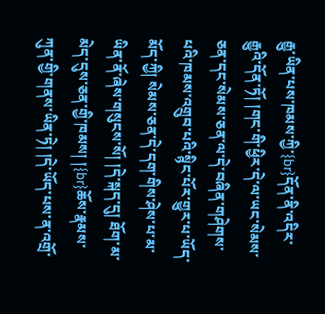རྒྱུ་ཡིན་པས་ཁམས་ཀྱི་{br}དོན་ནི་འདིར་རྒྱུའི་དོན་ཏོ། །གང་གི་ཕྱིར་དེ་ལ་ཡང་སེམས་ཅན་དང་སེམས་ཅན་ལ་དེ་བཞིན་གཤེགས་པའི་ཁམས་འགྲུབ་པའི་སྙིང་པོར་གྱུར་པ་ཡོད་མོད་ཀྱི། སེམས་ཅན་དེ་དག་གིས་ཤེས་པ་མ་ཡིན་ནོ་ཞེས་གསུངས་སོ། །དེ་སྐད་དུ། ཐོག་མ་མེད་དུས་ཅན་གྱི་ཁམས། །{br}ཆོས་རྣམས་ཀུན་གྱི་གནས་ཡིན་ཏེ། །དེ་ཡོད་པས་ན་འགྲོ་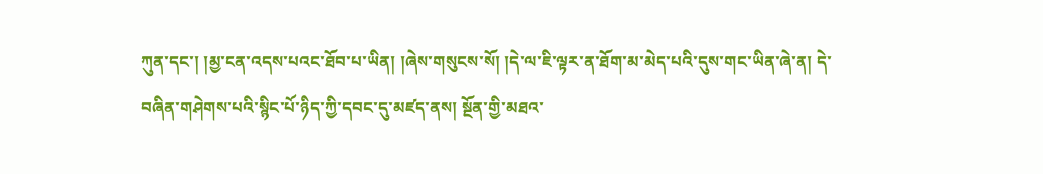ཀུན་དང་། །མྱ་ངན་འདས་པའང་ཐོབ་པ་ཡིན། །ཞེས་གསུངས་སོ། །དེ་ལ་ཇི་ལྟར་ན་ཐོག་མ་མེད་པའི་དུས་གང་ཡིན་ཞེ་ན། དེ་བཞིན་གཤེགས་པའི་སྙིང་པོ་ཉིད་ཀྱི་དབང་དུ་མཛད་ནས། སྔོན་གྱི་མཐའ་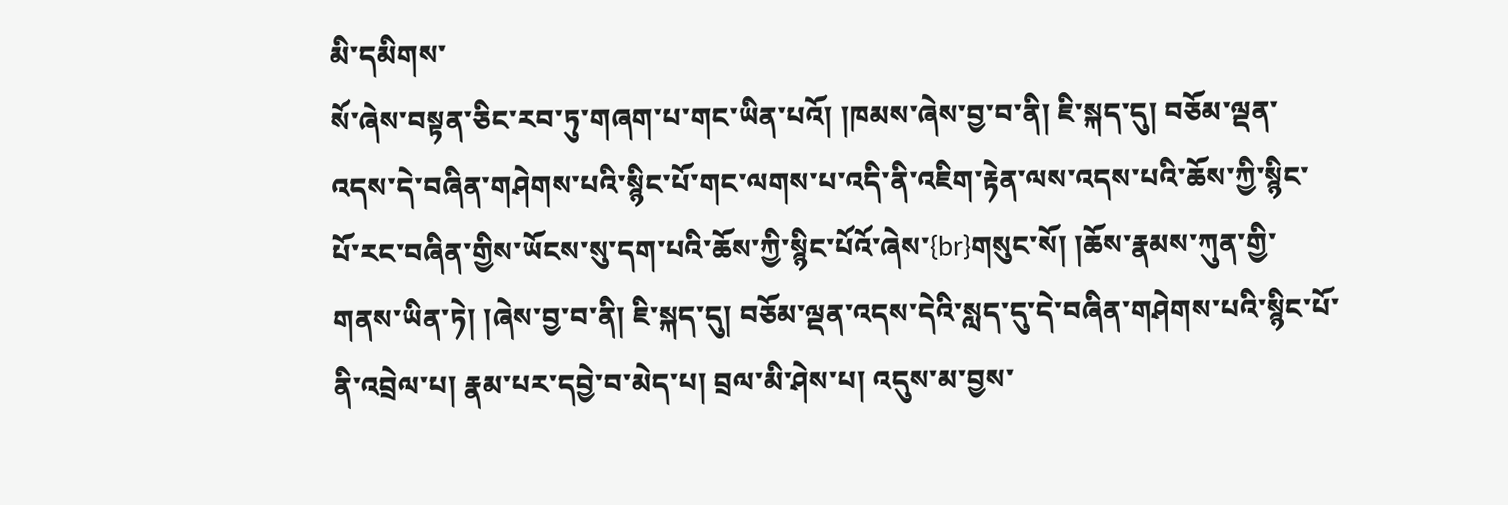མི་དམིགས་
སོ་ཞེས་བསྟན་ཅིང་རབ་ཏུ་གཞག་པ་གང་ཡིན་པའོ། །ཁམས་ཞེས་བྱ་བ་ནི། ཇི་སྐད་དུ། བཅོམ་ལྡན་འདས་དེ་བཞིན་གཤེགས་པའི་སྙིང་པོ་གང་ལགས་པ་འདི་ནི་འཇིག་རྟེན་ལས་འདས་པའི་ཆོས་ཀྱི་སྙིང་པོ་རང་བཞིན་གྱིས་ཡོངས་སུ་དག་པའི་ཆོས་ཀྱི་སྙིང་པོའོ་ཞེས་{br}གསུང་སོ། །ཆོས་རྣམས་ཀུན་གྱི་གནས་ཡིན་ཏེ། །ཞེས་བྱ་བ་ནི། ཇི་སྐད་དུ། བཅོམ་ལྡན་འདས་དེའི་སླད་དུ་དེ་བཞིན་གཤེགས་པའི་སྙིང་པོ་ནི་འབྲེལ་པ། རྣམ་པར་དབྱེ་བ་མེད་པ། བྲལ་མི་ཤེས་པ། འདུས་མ་བྱས་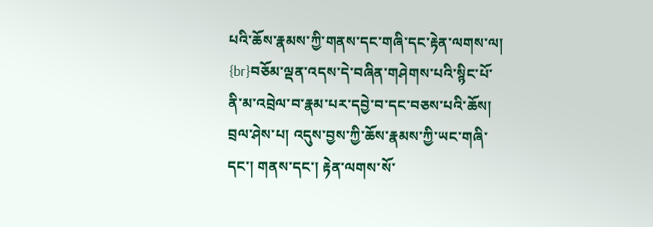པའི་ཆོས་རྣམས་ཀྱི་གནས་དང་གཞི་དང་རྟེན་ལགས་ལ། {br}བཅོམ་ལྡན་འདས་དེ་བཞིན་གཤེགས་པའི་སྙིང་པོ་ནི་མ་འབྲེལ་བ་རྣམ་པར་དབྱེ་བ་དང་བཅས་པའི་ཆོས། བྲལ་ཤེས་པ། འདུས་བྱས་ཀྱི་ཆོས་རྣམས་ཀྱི་ཡང་གཞི་དང་། གནས་དང་། རྟེན་ལགས་སོ་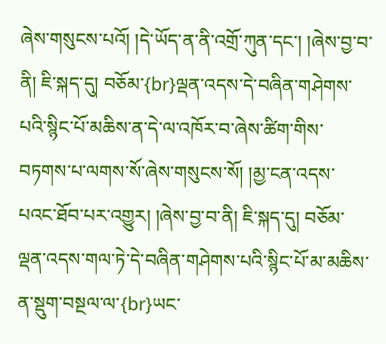ཞེས་གསུངས་པའོ། །དེ་ཡོད་ན་ནི་འགྲོ་ཀུན་དང་། །ཞེས་བྱ་བ་ནི། ཇི་སྐད་དུ། བཅོམ་{br}ལྡན་འདས་དེ་བཞིན་གཤེགས་པའི་སྙིང་པོ་མཆིས་ན་དེ་ལ་འཁོར་བ་ཞེས་ཚིག་གིས་བཏགས་པ་ལགས་སོ་ཞེས་གསུངས་སོ། །མྱ་ངན་འདས་པའང་ཐོབ་པར་འགྱུར། །ཞེས་བྱ་བ་ནི། ཇི་སྐད་དུ། བཅོམ་ལྡན་འདས་གལ་ཏེ་དེ་བཞིན་གཤེགས་པའི་སྙིང་པོ་མ་མཆིས་ན་སྡུག་བསྔལ་ལ་{br}ཡང་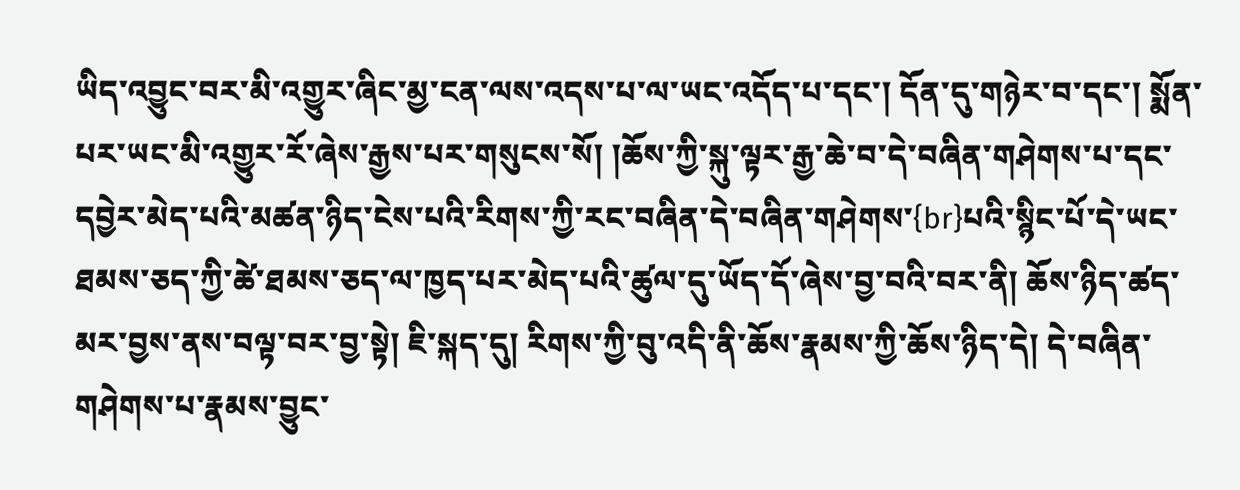ཡིད་འབྱུང་བར་མི་འགྱུར་ཞིང་མྱ་ངན་ལས་འདས་པ་ལ་ཡང་འདོད་པ་དང་། དོན་དུ་གཉེར་བ་དང་། སྨོན་པར་ཡང་མི་འགྱུར་རོ་ཞེས་རྒྱས་པར་གསུངས་སོ། །ཆོས་ཀྱི་སྐུ་ལྟར་རྒྱ་ཆེ་བ་དེ་བཞིན་གཤེགས་པ་དང་དབྱེར་མེད་པའི་མཚན་ཉིད་ངེས་པའི་རིགས་ཀྱི་རང་བཞིན་དེ་བཞིན་གཤེགས་{br}པའི་སྙིང་པོ་དེ་ཡང་ཐམས་ཅད་ཀྱི་ཚེ་ཐམས་ཅད་ལ་ཁྱད་པར་མེད་པའི་ཚུལ་དུ་ཡོད་དོ་ཞེས་བྱ་བའི་བར་ནི། ཆོས་ཉིད་ཚད་མར་བྱས་ནས་བལྟ་བར་བྱ་སྟེ། ཇི་སྐད་དུ། རིགས་ཀྱི་བུ་འདི་ནི་ཆོས་རྣམས་ཀྱི་ཆོས་ཉིད་དེ། དེ་བཞིན་གཤེགས་པ་རྣམས་བྱུང་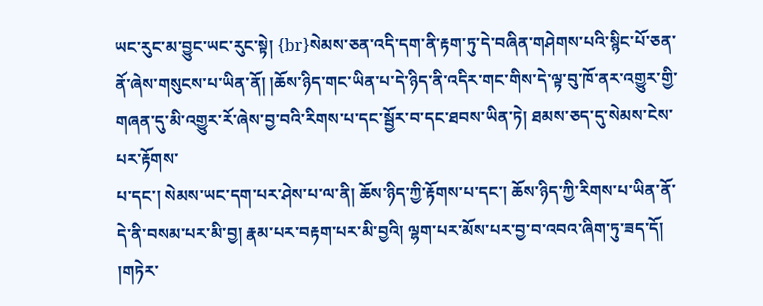ཡང་རུང་མ་བྱུང་ཡང་རུང་སྟེ། {br}སེམས་ཅན་འདི་དག་ནི་རྟག་ཏུ་དེ་བཞིན་གཤེགས་པའི་སྙིང་པོ་ཅན་ནོ་ཞེས་གསུངས་པ་ཡིན་ནོ། །ཆོས་ཉིད་གང་ཡིན་པ་དེ་ཉིད་ནི་འདིར་གང་གིས་དེ་ལྟ་བུ་ཁོ་ནར་འགྱུར་གྱི་གཞན་དུ་མི་འགྱུར་རོ་ཞེས་བྱ་བའི་རིགས་པ་དང་སྦྱོར་བ་དང་ཐབས་ཡིན་ཏེ། ཐམས་ཅད་དུ་སེམས་ངེས་པར་རྟོགས་
པ་དང་། སེམས་ཡང་དག་པར་ཤེས་པ་ལ་ནི། ཆོས་ཉིད་ཀྱི་རྟོགས་པ་དང་། ཆོས་ཉིད་ཀྱི་རིགས་པ་ཡིན་ནོ་དེ་ནི་བསམ་པར་མི་བྱ། རྣམ་པར་བརྟག་པར་མི་བྱའི། ལྷག་པར་མོས་པར་བྱ་བ་འབའ་ཞིག་ཏུ་ཟད་དོ།
།གཏེར་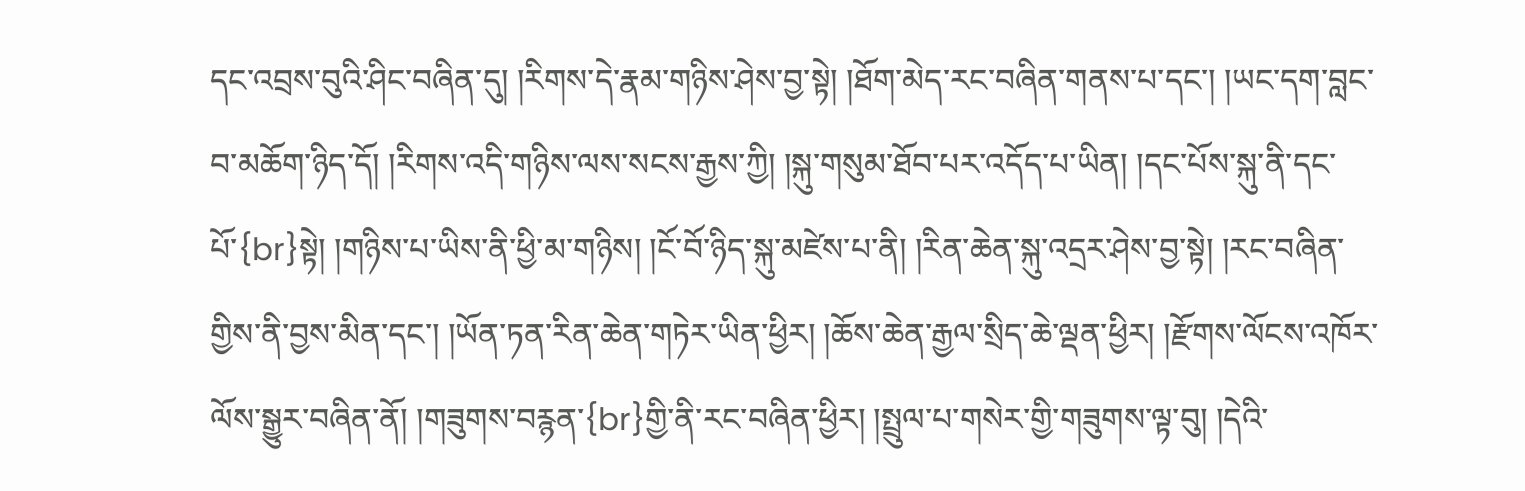དང་འབྲས་བུའི་ཤིང་བཞིན་དུ། །རིགས་དེ་རྣམ་གཉིས་ཤེས་བྱ་སྟེ། །ཐོག་མེད་རང་བཞིན་གནས་པ་དང་། །ཡང་དག་བླང་བ་མཆོག་ཉིད་དོ། །རིགས་འདི་གཉིས་ལས་སངས་རྒྱས་ཀྱི། །སྐུ་གསུམ་ཐོབ་པར་འདོད་པ་ཡིན། །དང་པོས་སྐུ་ནི་དང་པོ་{br}སྟེ། །གཉིས་པ་ཡིས་ནི་ཕྱི་མ་གཉིས། །ངོ་བོ་ཉིད་སྐུ་མཛེས་པ་ནི། །རིན་ཆེན་སྐུ་འདྲར་ཤེས་བྱ་སྟེ། །རང་བཞིན་གྱིས་ནི་བྱས་མིན་དང་། །ཡོན་ཏན་རིན་ཆེན་གཏེར་ཡིན་ཕྱིར། །ཆོས་ཆེན་རྒྱལ་སྲིད་ཆེ་ལྡན་ཕྱིར། །རྫོགས་ལོངས་འཁོར་ལོས་སྒྱུར་བཞིན་ནོ། །གཟུགས་བརྙན་{br}གྱི་ནི་རང་བཞིན་ཕྱིར། །སྤྲུལ་པ་གསེར་གྱི་གཟུགས་ལྟ་བུ། །དེའི་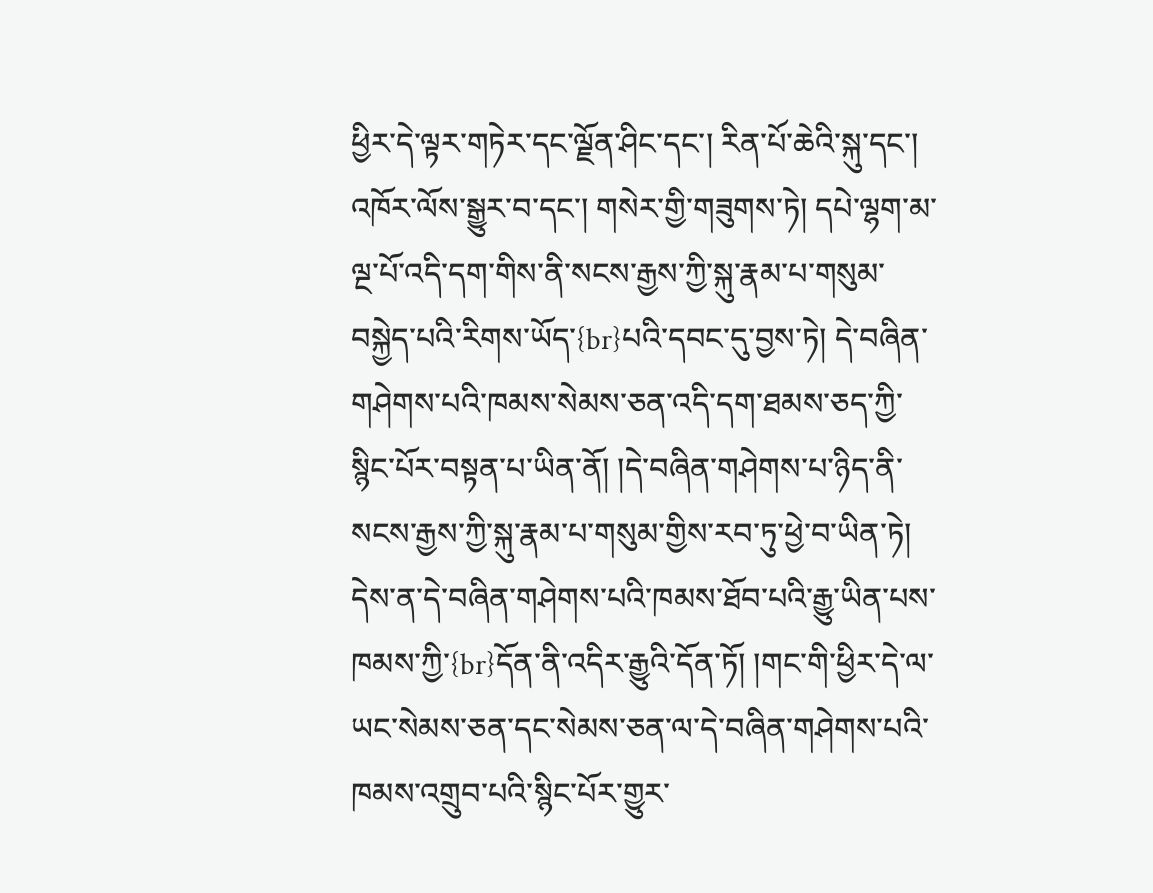ཕྱིར་དེ་ལྟར་གཏེར་དང་ལྗོན་ཤིང་དང་། རིན་པོ་ཆེའི་སྐུ་དང་། འཁོར་ལོས་སྒྱུར་བ་དང་། གསེར་གྱི་གཟུགས་ཏེ། དཔེ་ལྷག་མ་ལྔ་པོ་འདི་དག་གིས་ནི་སངས་རྒྱས་ཀྱི་སྐུ་རྣམ་པ་གསུམ་བསྐྱེད་པའི་རིགས་ཡོད་{br}པའི་དབང་དུ་བྱས་ཏེ། དེ་བཞིན་གཤེགས་པའི་ཁམས་སེམས་ཅན་འདི་དག་ཐམས་ཅད་ཀྱི་སྙིང་པོར་བསྟན་པ་ཡིན་ནོ། །དེ་བཞིན་གཤེགས་པ་ཉིད་ནི་སངས་རྒྱས་ཀྱི་སྐུ་རྣམ་པ་གསུམ་གྱིས་རབ་ཏུ་ཕྱེ་བ་ཡིན་ཏེ། དེས་ན་དེ་བཞིན་གཤེགས་པའི་ཁམས་ཐོབ་པའི་རྒྱུ་ཡིན་པས་ཁམས་ཀྱི་{br}དོན་ནི་འདིར་རྒྱུའི་དོན་ཏོ། །གང་གི་ཕྱིར་དེ་ལ་ཡང་སེམས་ཅན་དང་སེམས་ཅན་ལ་དེ་བཞིན་གཤེགས་པའི་ཁམས་འགྲུབ་པའི་སྙིང་པོར་གྱུར་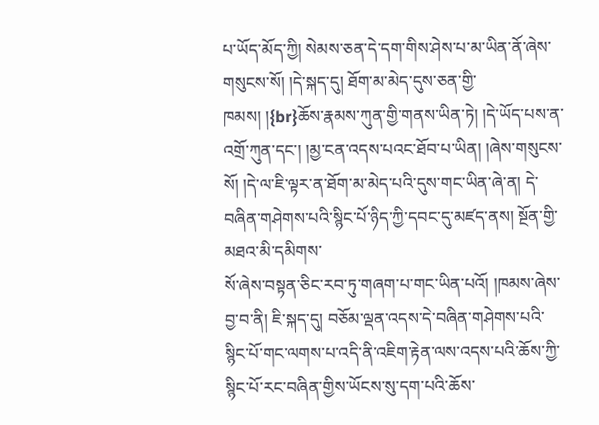པ་ཡོད་མོད་ཀྱི། སེམས་ཅན་དེ་དག་གིས་ཤེས་པ་མ་ཡིན་ནོ་ཞེས་གསུངས་སོ། །དེ་སྐད་དུ། ཐོག་མ་མེད་དུས་ཅན་གྱི་ཁམས། །{br}ཆོས་རྣམས་ཀུན་གྱི་གནས་ཡིན་ཏེ། །དེ་ཡོད་པས་ན་འགྲོ་ཀུན་དང་། །མྱ་ངན་འདས་པའང་ཐོབ་པ་ཡིན། །ཞེས་གསུངས་སོ། །དེ་ལ་ཇི་ལྟར་ན་ཐོག་མ་མེད་པའི་དུས་གང་ཡིན་ཞེ་ན། དེ་བཞིན་གཤེགས་པའི་སྙིང་པོ་ཉིད་ཀྱི་དབང་དུ་མཛད་ནས། སྔོན་གྱི་མཐའ་མི་དམིགས་
སོ་ཞེས་བསྟན་ཅིང་རབ་ཏུ་གཞག་པ་གང་ཡིན་པའོ། །ཁམས་ཞེས་བྱ་བ་ནི། ཇི་སྐད་དུ། བཅོམ་ལྡན་འདས་དེ་བཞིན་གཤེགས་པའི་སྙིང་པོ་གང་ལགས་པ་འདི་ནི་འཇིག་རྟེན་ལས་འདས་པའི་ཆོས་ཀྱི་སྙིང་པོ་རང་བཞིན་གྱིས་ཡོངས་སུ་དག་པའི་ཆོས་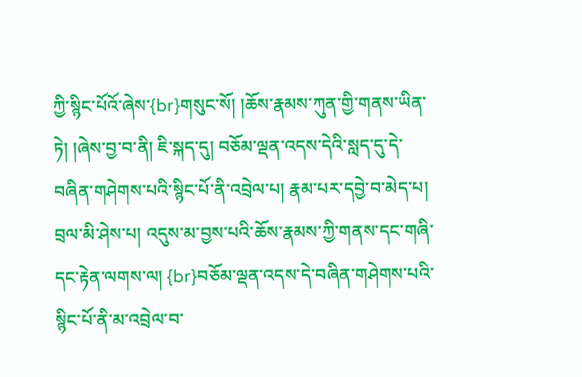ཀྱི་སྙིང་པོའོ་ཞེས་{br}གསུང་སོ། །ཆོས་རྣམས་ཀུན་གྱི་གནས་ཡིན་ཏེ། །ཞེས་བྱ་བ་ནི། ཇི་སྐད་དུ། བཅོམ་ལྡན་འདས་དེའི་སླད་དུ་དེ་བཞིན་གཤེགས་པའི་སྙིང་པོ་ནི་འབྲེལ་པ། རྣམ་པར་དབྱེ་བ་མེད་པ། བྲལ་མི་ཤེས་པ། འདུས་མ་བྱས་པའི་ཆོས་རྣམས་ཀྱི་གནས་དང་གཞི་དང་རྟེན་ལགས་ལ། {br}བཅོམ་ལྡན་འདས་དེ་བཞིན་གཤེགས་པའི་སྙིང་པོ་ནི་མ་འབྲེལ་བ་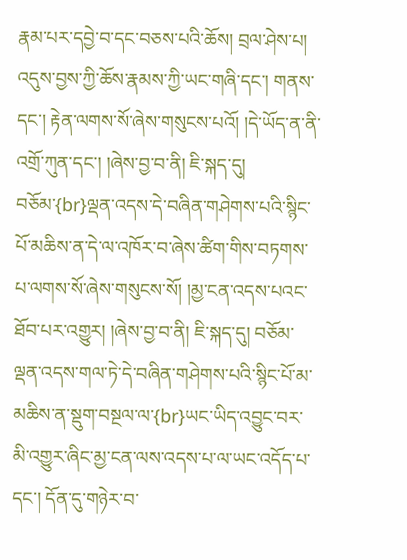རྣམ་པར་དབྱེ་བ་དང་བཅས་པའི་ཆོས། བྲལ་ཤེས་པ། འདུས་བྱས་ཀྱི་ཆོས་རྣམས་ཀྱི་ཡང་གཞི་དང་། གནས་དང་། རྟེན་ལགས་སོ་ཞེས་གསུངས་པའོ། །དེ་ཡོད་ན་ནི་འགྲོ་ཀུན་དང་། །ཞེས་བྱ་བ་ནི། ཇི་སྐད་དུ། བཅོམ་{br}ལྡན་འདས་དེ་བཞིན་གཤེགས་པའི་སྙིང་པོ་མཆིས་ན་དེ་ལ་འཁོར་བ་ཞེས་ཚིག་གིས་བཏགས་པ་ལགས་སོ་ཞེས་གསུངས་སོ། །མྱ་ངན་འདས་པའང་ཐོབ་པར་འགྱུར། །ཞེས་བྱ་བ་ནི། ཇི་སྐད་དུ། བཅོམ་ལྡན་འདས་གལ་ཏེ་དེ་བཞིན་གཤེགས་པའི་སྙིང་པོ་མ་མཆིས་ན་སྡུག་བསྔལ་ལ་{br}ཡང་ཡིད་འབྱུང་བར་མི་འགྱུར་ཞིང་མྱ་ངན་ལས་འདས་པ་ལ་ཡང་འདོད་པ་དང་། དོན་དུ་གཉེར་བ་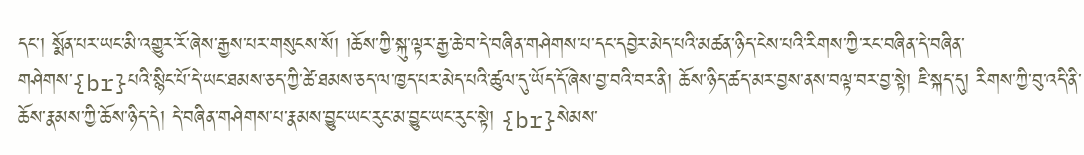དང་། སྨོན་པར་ཡང་མི་འགྱུར་རོ་ཞེས་རྒྱས་པར་གསུངས་སོ། །ཆོས་ཀྱི་སྐུ་ལྟར་རྒྱ་ཆེ་བ་དེ་བཞིན་གཤེགས་པ་དང་དབྱེར་མེད་པའི་མཚན་ཉིད་ངེས་པའི་རིགས་ཀྱི་རང་བཞིན་དེ་བཞིན་གཤེགས་{br}པའི་སྙིང་པོ་དེ་ཡང་ཐམས་ཅད་ཀྱི་ཚེ་ཐམས་ཅད་ལ་ཁྱད་པར་མེད་པའི་ཚུལ་དུ་ཡོད་དོ་ཞེས་བྱ་བའི་བར་ནི། ཆོས་ཉིད་ཚད་མར་བྱས་ནས་བལྟ་བར་བྱ་སྟེ། ཇི་སྐད་དུ། རིགས་ཀྱི་བུ་འདི་ནི་ཆོས་རྣམས་ཀྱི་ཆོས་ཉིད་དེ། དེ་བཞིན་གཤེགས་པ་རྣམས་བྱུང་ཡང་རུང་མ་བྱུང་ཡང་རུང་སྟེ། {br}སེམས་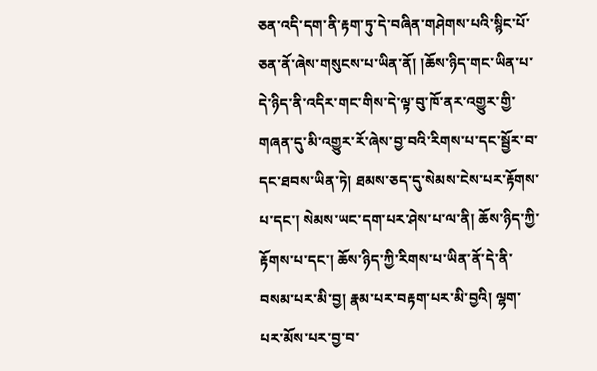ཅན་འདི་དག་ནི་རྟག་ཏུ་དེ་བཞིན་གཤེགས་པའི་སྙིང་པོ་ཅན་ནོ་ཞེས་གསུངས་པ་ཡིན་ནོ། །ཆོས་ཉིད་གང་ཡིན་པ་དེ་ཉིད་ནི་འདིར་གང་གིས་དེ་ལྟ་བུ་ཁོ་ནར་འགྱུར་གྱི་གཞན་དུ་མི་འགྱུར་རོ་ཞེས་བྱ་བའི་རིགས་པ་དང་སྦྱོར་བ་དང་ཐབས་ཡིན་ཏེ། ཐམས་ཅད་དུ་སེམས་ངེས་པར་རྟོགས་
པ་དང་། སེམས་ཡང་དག་པར་ཤེས་པ་ལ་ནི། ཆོས་ཉིད་ཀྱི་རྟོགས་པ་དང་། ཆོས་ཉིད་ཀྱི་རིགས་པ་ཡིན་ནོ་དེ་ནི་བསམ་པར་མི་བྱ། རྣམ་པར་བརྟག་པར་མི་བྱའི། ལྷག་པར་མོས་པར་བྱ་བ་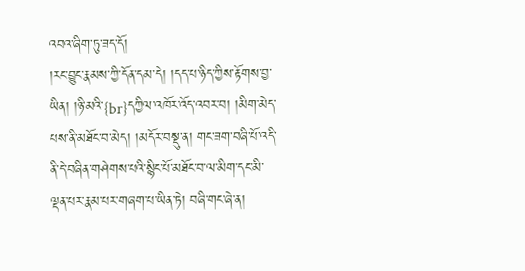འབའ་ཞིག་ཏུ་ཟད་དོ།
།རང་བྱུང་རྣམས་ཀྱི་དོན་དམ་དེ། །དད་པ་ཉིད་ཀྱིས་རྟོགས་བྱ་ཡིན། །ཉི་མའི་{br}དཀྱིལ་འཁོར་འོད་འབར་བ། །མིག་མེད་པས་ནི་མཐོང་བ་མེད། །མདོར་བསྡུ་ན། གང་ཟག་བཞི་པོ་འདི་ནི་དེ་བཞིན་གཤེགས་པའི་སྙིང་པོ་མཐོང་བ་ལ་མིག་དང་མི་ལྡན་པར་རྣམ་པར་གཞག་པ་ཡིན་ཏེ། བཞི་གང་ཞེ་ན།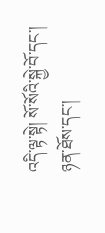འདི་ལྟ་སྟེ། སོ་སོའི་སྐྱེ་བོ་དང་། ཉན་ཐོས་དང་།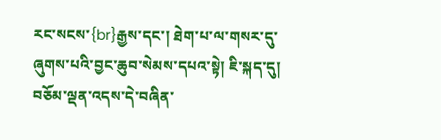རང་སངས་{br}རྒྱས་དང་། ཐེག་པ་ལ་གསར་དུ་ཞུགས་པའི་བྱང་ཆུབ་སེམས་དཔའ་སྟེ། ཇི་སྐད་དུ། བཅོམ་ལྡན་འདས་དེ་བཞིན་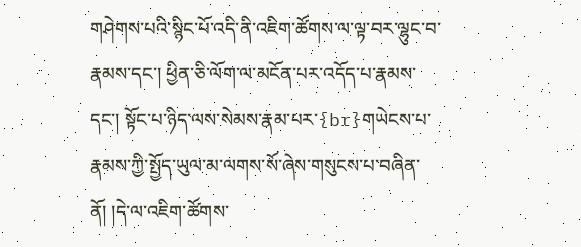གཤེགས་པའི་སྙིང་པོ་འདི་ནི་འཇིག་ཚོགས་ལ་ལྟ་བར་ལྷུང་བ་རྣམས་དང་། ཕྱིན་ཅི་ལོག་ལ་མངོན་པར་འདོད་པ་རྣམས་དང་། སྟོང་པ་ཉིད་ལས་སེམས་རྣམ་པར་{br}གཡེངས་པ་རྣམས་ཀྱི་སྤྱོད་ཡུལ་མ་ལགས་སོ་ཞེས་གསུངས་པ་བཞིན་ནོ། །དེ་ལ་འཇིག་ཚོགས་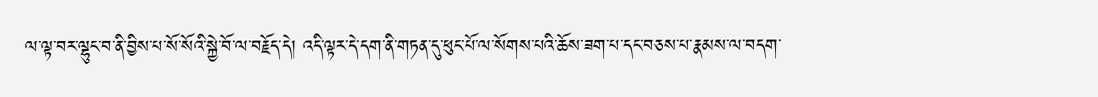ལ་ལྟ་བར་ལྷུང་བ་ནི་བྱིས་པ་སོ་སོའི་སྐྱེ་བོ་ལ་བརྗོད་དེ། འདི་ལྟར་དེ་དག་ནི་གཏན་དུ་ཕུང་པོ་ལ་སོགས་པའི་ཆོས་ཟག་པ་དང་བཅས་པ་རྣམས་ལ་བདག་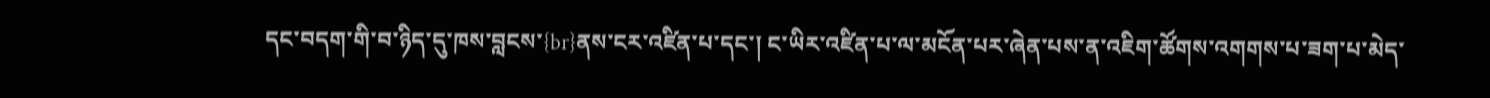དང་བདག་གི་བ་ཉིད་དུ་ཁས་བླངས་{br}ནས་ངར་འཛིན་པ་དང་། ང་ཡིར་འཛིན་པ་ལ་མངོན་པར་ཞེན་པས་ན་འཇིག་ཚོགས་འགགས་པ་ཟག་པ་མེད་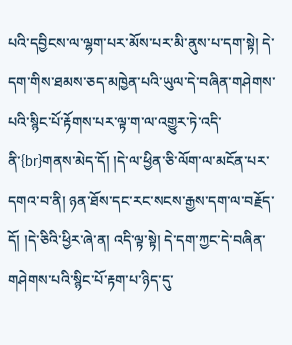པའི་དབྱིངས་ལ་ལྷག་པར་མོས་པར་མི་ནུས་པ་དག་སྟེ། དེ་དག་གིས་ཐམས་ཅད་མཁྱེན་པའི་ཡུལ་དེ་བཞིན་གཤེགས་པའི་སྙིང་པོ་རྟོགས་པར་ལྟ་ག་ལ་འགྱུར་ཏེ་འདི་ནི་{br}གནས་མེད་དོ། །དེ་ལ་ཕྱིན་ཅི་ལོག་ལ་མངོན་པར་དགའ་བ་ནི། ཉན་ཐོས་དང་རང་སངས་རྒྱས་དག་ལ་བརྗོད་དོ། །དེ་ཅིའི་ཕྱིར་ཞེ་ན། འདི་ལྟ་སྟེ། དེ་དག་ཀྱང་དེ་བཞིན་གཤེགས་པའི་སྙིང་པོ་རྟག་པ་ཉིད་དུ་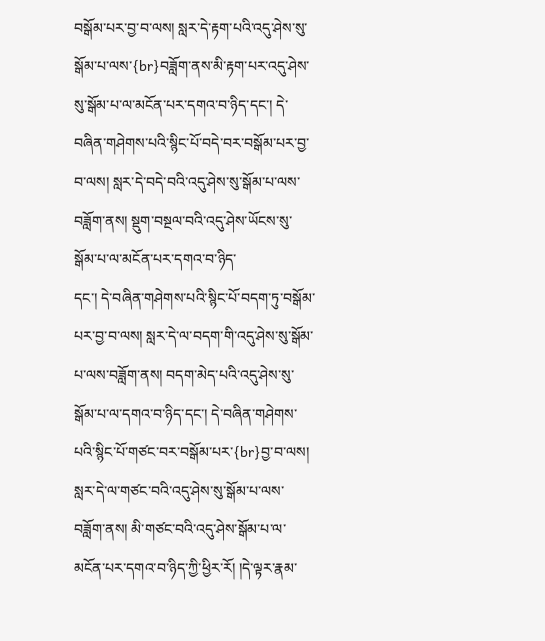བསྒོམ་པར་བྱ་བ་ལས། སླར་དེ་རྟག་པའི་འདུ་ཤེས་སུ་སྒོམ་པ་ལས་{br}བཟློག་ནས་མི་རྟག་པར་འདུ་ཤེས་སུ་སྒོམ་པ་ལ་མངོན་པར་དགའ་བ་ཉིད་དང་། དེ་བཞིན་གཤེགས་པའི་སྙིང་པོ་བདེ་བར་བསྒོམ་པར་བྱ་བ་ལས། སླར་དེ་བདེ་བའི་འདུ་ཤེས་སུ་སྒོམ་པ་ལས་བཟློག་ནས། སྡུག་བསྔལ་བའི་འདུ་ཤེས་ཡོངས་སུ་སྒོམ་པ་ལ་མངོན་པར་དགའ་བ་ཉིད་
དང་། དེ་བཞིན་གཤེགས་པའི་སྙིང་པོ་བདག་ཏུ་བསྒོམ་པར་བྱ་བ་ལས། སླར་དེ་ལ་བདག་གི་འདུ་ཤེས་སུ་སྒོམ་པ་ལས་བཟློག་ནས། བདག་མེད་པའི་འདུ་ཤེས་སུ་སྒོམ་པ་ལ་དགའ་བ་ཉིད་དང་། དེ་བཞིན་གཤེགས་པའི་སྙིང་པོ་གཙང་བར་བསྒོམ་པར་{br}བྱ་བ་ལས། སླར་དེ་ལ་གཙང་བའི་འདུ་ཤེས་སུ་སྒོམ་པ་ལས་བཟློག་ནས། མི་གཙང་བའི་འདུ་ཤེས་སྒོམ་པ་ལ་མངོན་པར་དགའ་བ་ཉིད་ཀྱི་ཕྱིར་རོ། །དེ་ལྟར་རྣམ་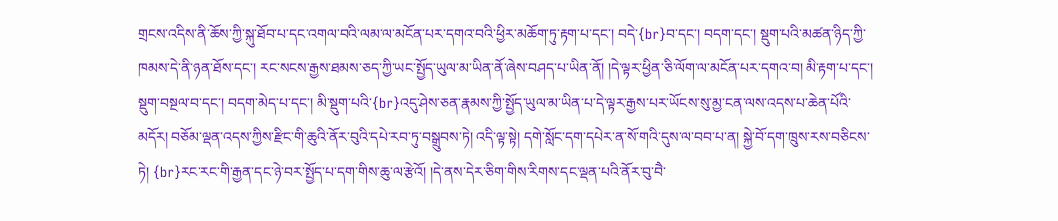གྲངས་འདིས་ནི་ཆོས་ཀྱི་སྐུ་ཐོབ་པ་དང་འགལ་བའི་ལམ་ལ་མངོན་པར་དགའ་བའི་ཕྱིར་མཆོག་ཏུ་རྟག་པ་དང་། བདེ་{br}བ་དང་། བདག་དང་། སྡུག་པའི་མཚན་ཉིད་ཀྱི་ཁམས་དེ་ནི་ཉན་ཐོས་དང་། རང་སངས་རྒྱས་ཐམས་ཅད་ཀྱི་ཡང་སྤྱོད་ཡུལ་མ་ཡིན་ནོ་ཞེས་བཤད་པ་ཡིན་ནོ། །དེ་ལྟར་ཕྱིན་ཅི་ལོག་ལ་མངོན་པར་དགའ་བ། མི་རྟག་པ་དང་། སྡུག་བསྔལ་བ་དང་། བདག་མེད་པ་དང་། མི་སྡུག་པའི་{br}འདུ་ཤེས་ཅན་རྣམས་ཀྱི་སྤྱོད་ཡུལ་མ་ཡིན་པ་དེ་ལྟར་རྒྱས་པར་ཡོངས་སུ་མྱ་ངན་ལས་འདས་པ་ཆེན་པོའི་མདོར། བཅོམ་ལྡན་འདས་ཀྱིས་རྫིང་གི་ཆུའི་ནོར་བུའི་དཔེ་རབ་ཏུ་བསྒྲུབས་ཏེ། འདི་ལྟ་སྟེ། དགེ་སློང་དག་དཔེར་ན་སོ་གའི་དུས་ལ་བབ་པ་ན། སྐྱེ་བོ་དག་ཁྲུས་རས་བཅིངས་ཏེ། {br}རང་རང་གི་རྒྱན་དང་ཉེ་བར་སྤྱོད་པ་དག་གིས་ཆུ་ལ་རྩེའོ། །དེ་ནས་དེར་ཅིག་གིས་རིགས་དང་ལྡན་པའི་ནོར་བུ་བཻ་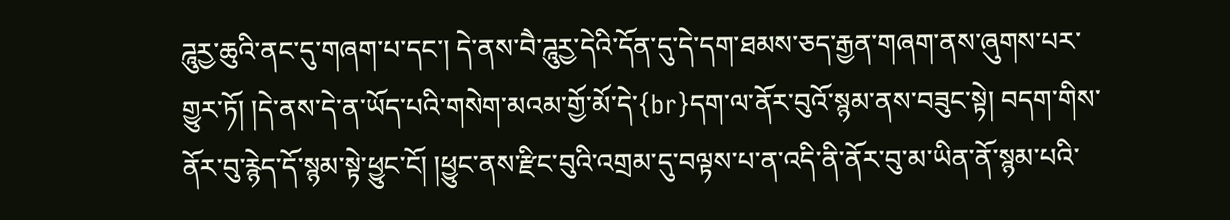ཌཱུརྱ་ཆུའི་ནང་དུ་གཞག་པ་དང་། དེ་ནས་བཻ་ཌཱུརྱ་དེའི་དོན་དུ་དེ་དག་ཐམས་ཅད་རྒྱན་གཞག་ནས་ཞུགས་པར་གྱུར་ཏོ། །དེ་ནས་དེ་ན་ཡོད་པའི་གསེག་མའམ་གྱོ་མོ་དེ་{br}དག་ལ་ནོར་བུའོ་སྙམ་ནས་བཟུང་སྟེ། བདག་གིས་ནོར་བུ་རྙེད་དོ་སྙམ་སྟེ་ཕྱུང་ངོ། །ཕྱུང་ནས་རྫིང་བུའི་འགྲམ་དུ་བལྟས་པ་ན་འདི་ནི་ནོར་བུ་མ་ཡིན་ནོ་སྙམ་པའི་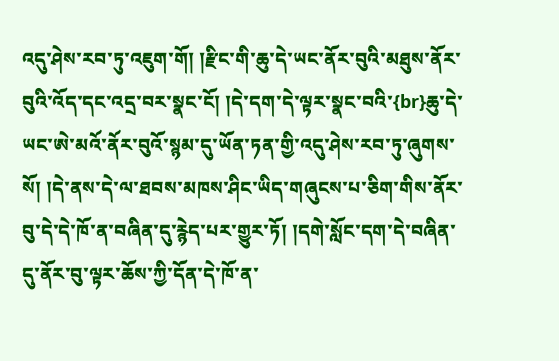འདུ་ཤེས་རབ་ཏུ་འཇུག་གོ། །རྫིང་གི་ཆུ་དེ་ཡང་ནོར་བུའི་མཐུས་ནོར་བུའི་འོད་དང་འདྲ་བར་སྣང་ངོ། །དེ་དག་དེ་ལྟར་སྣང་བའི་{br}ཆུ་དེ་ཡང་ཨེ་མའོ་ནོར་བུའོ་སྙམ་དུ་ཡོན་ཏན་གྱི་འདུ་ཤེས་རབ་ཏུ་ཞུགས་སོ། །དེ་ནས་དེ་ལ་ཐབས་མཁས་ཤིང་ཡིད་གཞུངས་པ་ཅིག་གིས་ནོར་བུ་དེ་དེ་ཁོ་ན་བཞིན་དུ་རྙེད་པར་གྱུར་ཏོ། །དགེ་སློང་དག་དེ་བཞིན་དུ་ནོར་བུ་ལྟར་ཆོས་ཀྱི་དོན་དེ་ཁོ་ན་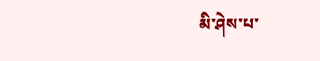མི་ཤེས་པ་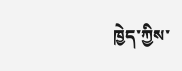ཁྱེད་ཀྱིས་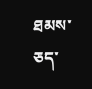ཐམས་ཅད་